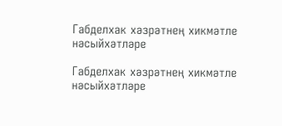Габделхак хәзрәтнең хикмәтле нәсыйхәтләре

Габделхак хәзрәтнең хикмәтле нәсыйхәтләре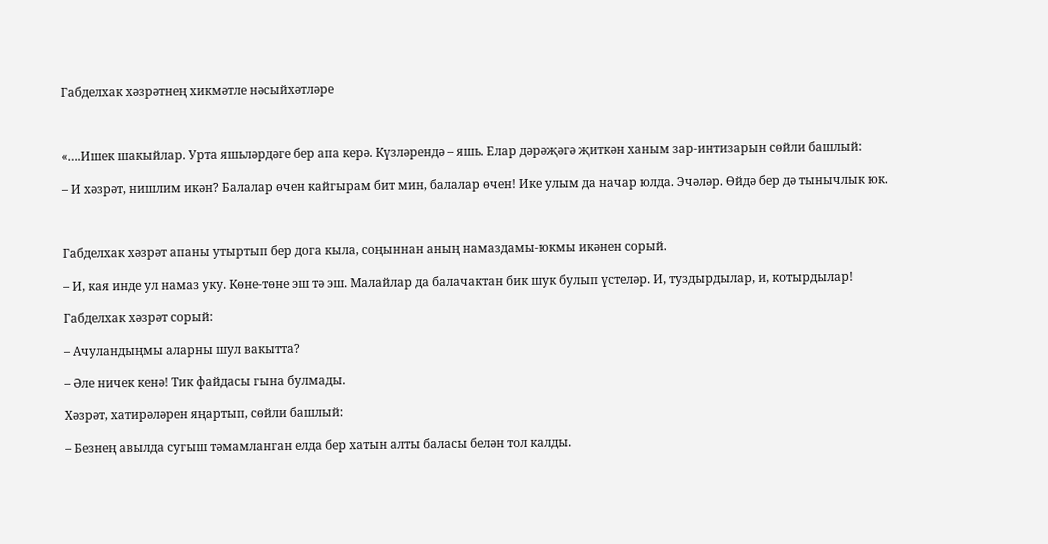Габделхак хәзрәтнең хикмәтле нәсыйхәтләре



«….Ишек шакыйлар. Урта яшьләрдәге бер апа керә. Күзләрендә – яшь. Елар дәрәҗәгә җиткән ханым зар-интизарын сөйли башлый:

– И хәзрәт, нишлим икән? Балалар өчен кайгырам бит мин, балалар өчен! Ике улым да начар юлда. Эчәләр. Өйдә бер дә тынычлык юк.



Габделхак хәзрәт апаны утыртып бер дога кыла, соңыннан аның намаздамы-юкмы икәнен сорый.

– И, кая инде ул намаз уку. Көне-төне эш тә эш. Малайлар да балачактан бик шук булып үстеләр. И, туздырдылар, и, котырдылар!

Габделхак хәзрәт сорый:

– Ачуландыңмы аларны шул вакытта?

– Әле ничек кенә! Тик файдасы гына булмады.

Хәзрәт, хатирәләрен яңартып, сөйли башлый:

– Безнең авылда сугыш тәмамланган елда бер хатын алты баласы белән тол калды.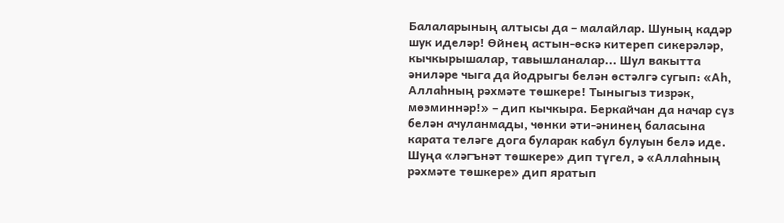Балаларының алтысы да – малайлар. Шуның кадәр шук иделәр! Өйнең астын-өскә китереп сикерәләр, кычкырышалар, тавышланалар... Шул вакытта әниләре чыга да йодрыгы белән өстәлгә сугып: «Аһ, Аллаһның рәхмәте төшкере! Тыныгыз тизрәк, мөэминнәр!» – дип кычкыра. Беркайчан да начар сүз белән ачуланмады, чөнки әти-әнинең баласына карата теләге дога буларак кабул булуын белә иде. Шуңа «ләгънәт төшкере» дип түгел, ә «Аллаһның рәхмәте төшкере» дип яратып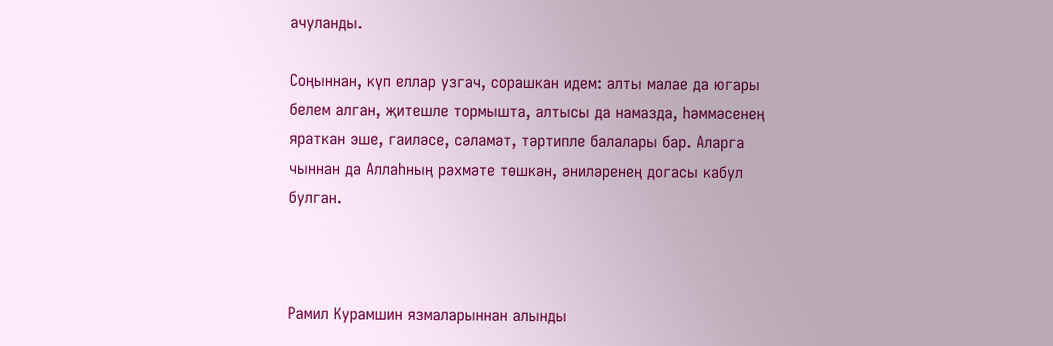ачуланды.

Соңыннан, күп еллар узгач, сорашкан идем: алты малае да югары белем алган, җитешле тормышта, алтысы да намазда, һәммәсенең яраткан эше, гаиләсе, сәламәт, тәртипле балалары бар. Аларга чыннан да Аллаһның рәхмәте төшкән, әниләренең догасы кабул булган.



Рамил Курамшин язмаларыннан алынды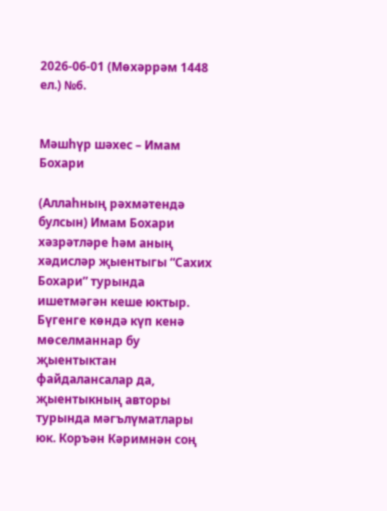2026-06-01 (Мөхәррәм 1448 ел.) №6.


Мәшһүр шәхес – Имам Бохари

(Аллаһның рәхмәтендә булсын) Имам Бохари хәзрәтләре һәм аның хәдисләр җыентыгы “Сахих Бохари” турында ишетмәгән кеше юктыр. Бүгенге көндә күп кенә мөселманнар бу җыентыктан файдалансалар да, җыентыкның авторы турында мәгълүматлары юк. Коръән Кәримнән соң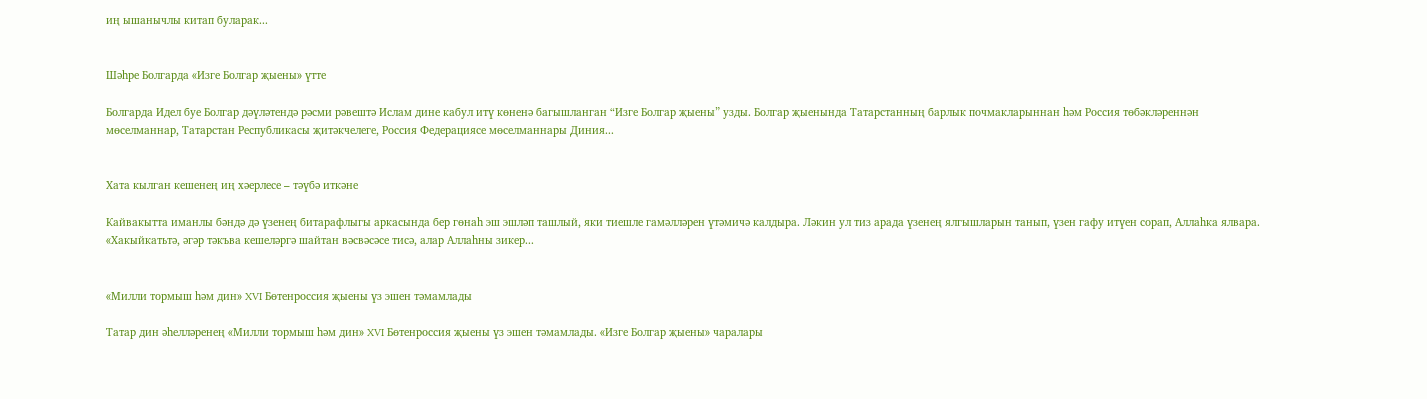иң ышанычлы китап буларак...


Шәһре Болгарда «Изге Болгар җыены» үтте

Болгарда Идел буе Болгар дәүләтендә рәсми рәвештә Ислам дине кабул итү көненә багышланган “Изге Болгар җыены” узды. Болгар җыенында Татарстанның барлык почмакларыннан һәм Россия төбәкләреннән мөселманнар, Татарстан Республикасы җитәкчелеге, Россия Федерациясе мөселманнары Диния...


Хата кылган кешенең иң хәерлесе – тәүбә иткәне

Кайвакытта иманлы бәндә дә үзенең битарафлыгы аркасында бер гөнаһ эш эшләп ташлый, яки тиешле гамәлләрен үтәмичә калдыра. Ләкин ул тиз арада үзенең ялгышларын танып, үзен гафу итүен сорап, Аллаһка ялвара.   «Хакыйкатьтә, әгәр тәкъва кешеләргә шайтан вәсвәсәсе тисә, алар Аллаһны зикер...


«Милли тормыш һәм дин» XVI Бөтенроссия җыены үз эшен тәмамлады

Татар дин әһелләренең «Милли тормыш һәм дин» XVI Бөтенроссия җыены үз эшен тәмамлады. «Изге Болгар җыены» чаралары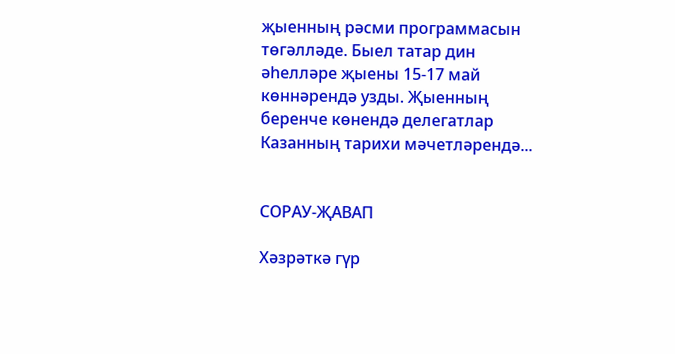җыенның рәсми программасын төгәлләде. Быел татар дин әһелләре җыены 15-17 май көннәрендә узды. Җыенның беренче көнендә делегатлар Казанның тарихи мәчетләрендә...


СОРАУ-ҖАВАП

Хәзрәткә гүр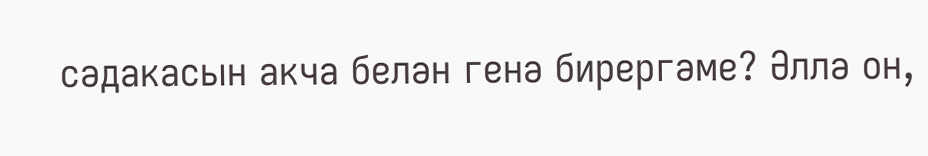сәдакасын акча белән генә бирергәме? Әллә он,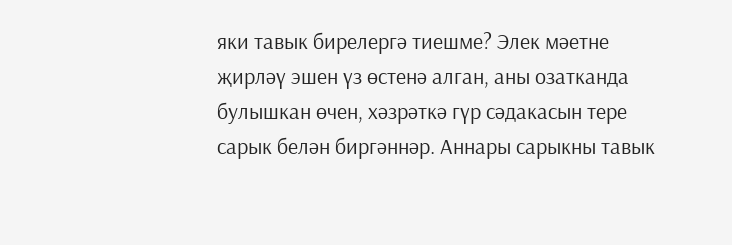яки тавык бирелергә тиешме? Элек мәетне җирләү эшен үз өстенә алган, аны озатканда булышкан өчен, хәзрәткә гүр сәдакасын тере сарык белән биргәннәр. Аннары сарыкны тавык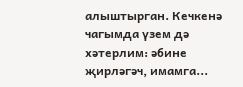алыштырган. Кечкенә чагымда үзем дә хәтерлим: әбине җирләгәч, имамга...